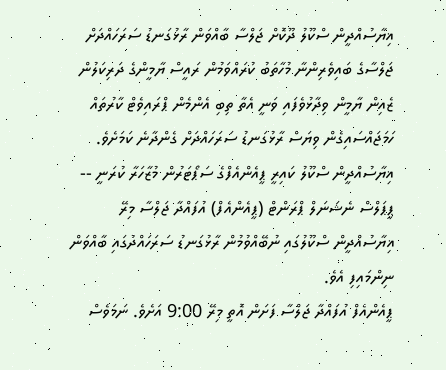ޣިޔާސުއްދީން ސްކޫލު ދޫކޮށް ޖަލްސާ ބާއްވަން ރާޅުގަނޑު ސަރަހައްދަށް
ޖަލްސާގެ ބައިވެރިންނާ މުހާތަބު ކުރައްވަމުން ރައީސް ޔާމީންގެ ދަރިކަލުން ޒެއިން ޔާމީން ވިދާޅުވެފައި ވަނީ އެތާ ތިބި އެންމެން ޕްރައިވެޓް ކާރުތައް ހަމަޖައްސައިގެން ވިޔަސް ރާޅުގަނޑު ސަރަހައްދަށް ގެންދާނެ ކަމަށެވެ.
ޣިޔާސުއްދީން ސްކޫލު ކައިރީ ޕީއެންއެފްގެ ސަޕޯޓަރުން މުޒާހަރާ ކުރަނީ --
ޕީޕަލްސް ނެޝަނަލް ޕްރަންޓް (ޕީއެންއެފް) އުފައްދާ ޖަލްސާ މިރޭ ޣިޔާސުއްދީން ސްކޫލުގައި ނުބޭއްވުމުން ރާޅުގަނޑު ސަރަހައްދުގައި ބާއްވަން ނިންމައިފި އެވެ.
ޕީއެންއެފް އުފައްދާ ޖަލްސާ ފަށަން އޮތީ މިރޭ 9:00 އަށެވެ. ނަމަވެސް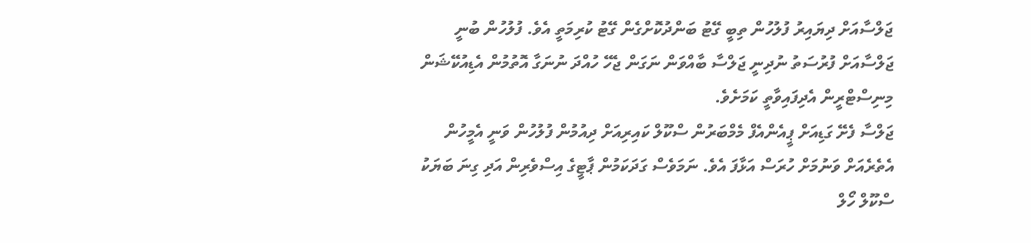ޖަލްސާއަށް ދިޔައިރު ފުލުހުން ތިބީ ގޭޓު ބަންދުކޮށްގެން ގޭޓު ކުރިމަތީ އެވެ. ފުލުހުން ބުނީ ޖަލްސާއަށް ފުރުސަތު ނުދިނީ ޖަލްސާ ބާއްވަން ނަގަން ޖެހޭ ހުއްދަ ނުނަގާ އޮތުމުން އެޑިއުކޭޝަން މިނިސްޓްރީން އެދިފައިވާތީ ކަމަށެވެ.
ޖަލްސާ ފެށޭ ގަޑިއަށް ޕީއެންއެފް މެމްބަރުން ސްކޫލް ކައިރިއަށް ދިއުމުން ފުލުހުން ވަނީ އެމީހުން އެތެރެއަށް ވަނުމަށް ހުރަސް އަޅާފަ އެވެ. ނަމަވެސް ގަދަކަމުން ޕާޓީގެ އިސްވެރިން އަދި ގިނަ ބަޔަކު ސްކޫލް ހޯލް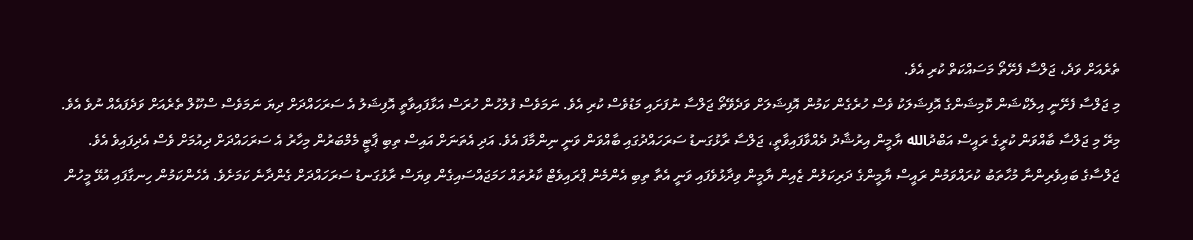ތެރެއަށް ވަދެ، ޖަލްސާ ފެށޭތޯ މަސައްކަތް ކުރި އެވެ.
މި ޖަލްސާ ފެށޭނީ އިލެކްޝަން ކޮމިޝަންގެ އޮފިޝަލަކު ވެސް ހުރެގެން ކަމުން އޮފިޝަލަށް ވަދެވޭތޯ ޖަލްސާ ނުފަށައި މަޑުވެސް ކުރި އެވެ. ނަމަވެސް ފުލުހުން ހުރަސް އަޅާފައިވާތީ އޮފިޝަލު އެ ސަރަހައްދަށް ދިޔަ ނަމަވެސް ސްކޫލް ތެރެއަށް ވަދެފައެއް ނުވެ އެވެ.
މިރޭ މި ޖަލްސާ ބާއްވަން ކުރީގެ ރައީސް އަބްދުالله ޔާމީން އިރުޝާދު ދެއްވާފައިވާތީ، ޖަލްސާ ރާޅުގަނޑު ސަރަހައްދުގައި ބާއްވަން ވަނީ ނިންމާފަ އެވެ. އަދި އެތަނަށް އައިސް ތިބި ޕާޓީ މެމްބަރުން މިހާރު އެ ސަރަހައްދަށް ދިއުމަށް ވެސް އެދިފައިވެ އެވެ.
ޖަލްސާގެ ބައިވެރިންނާ މުހާތަބު ކުރައްވަމުން ރައީސް ޔާމީންގެ ދަރިކަލުން ޒެއިން ޔާމީން ވިދާޅުވެފައި ވަނީ އެތާ ތިބި އެންމެން ޕްރައިވެޓް ކާރުތައް ހަމަޖައްސައިގެން ވިޔަސް ރާޅުގަނޑު ސަރަހައްދަށް ގެންދާނެ ކަމަށެވެ. އެހެންކަމުން ހިނގާފައި އުޅޭ މީހުން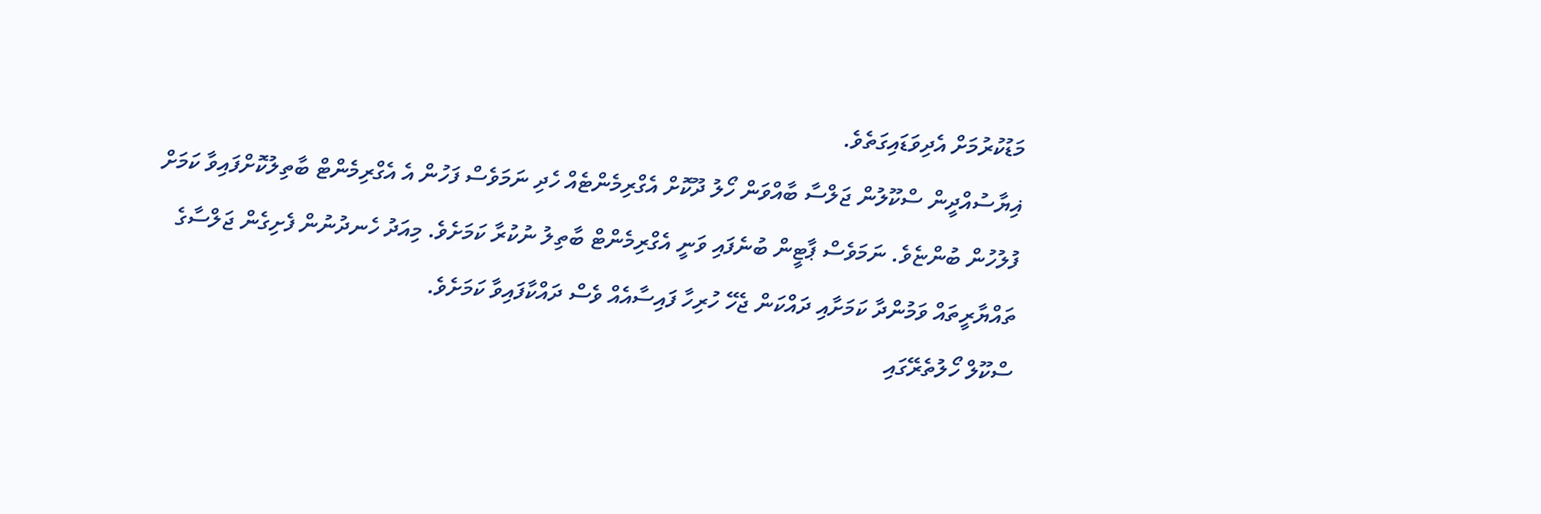މަޑުކުރުމަށް އެދިވަޑައިގަތެވެ.
ޣިޔާސުއްދީން ސްކޫލުން ޖަލްސާ ބާއްވަން ހޯލު ދޫކޮށް އެގްރިމެންޓެއް ހެދި ނަމަވެސް ފަހުން އެ އެގްރިމެންޓް ބާތިލުކޮށްފައިވާ ކަމަށް ފުލުހުން ބުންޏެވެ. ނަމަވެސް ޕާޓީން ބުނެފައި ވަނީ އެގްރިމެންޓް ބާތިލު ނުކުރާ ކަމަށެވެ. މިއަދު ހެނދުނުން ފެށިގެން ޖަލްސާގެ ތައްޔާރީތައް ވަމުންދާ ކަމަށާއި ދައްކަން ޖެހޭ ހުރިހާ ފައިސާއެއް ވެސް ދައްކާފައިވާ ކަމަށެވެ.
ސްކޫލް ހޯލުތެރޭގައި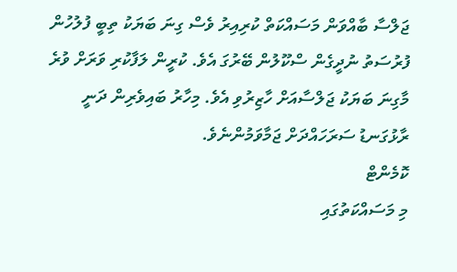ޖަލްސާ ބާއްވަން މަސައްކަތް ކުރިއިރު ވެސް ގިނަ ބަޔަކު ތިބީ ފުލުހުން ފުރުސަތު ނުދީގެން ސްކޫލުން ބޭރުގަ އެވެ. ކުރީން ލަފާކުރި ވަރަށް ވުރެ މާގިނަ ބަޔަކު ޖަލްސާއަށް ހާޒިރުވި އެވެ. މިހާރު ބައިވެރިން ދަނީ ރާޅުގަނޑު ސަރަހައްދަށް ޖަމާވަމުންނެވެ.
ކޮމެންޓް
މި މަސައްކަތުގައި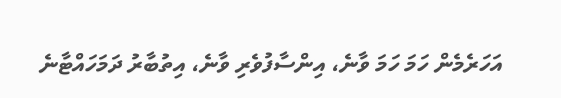އަހަރެމެން ހަމަ ހަމަ ވާނެ، އިންސާފުވެރި ވާނެ، އިތުބާރު ދަމަހައްޓާނެ